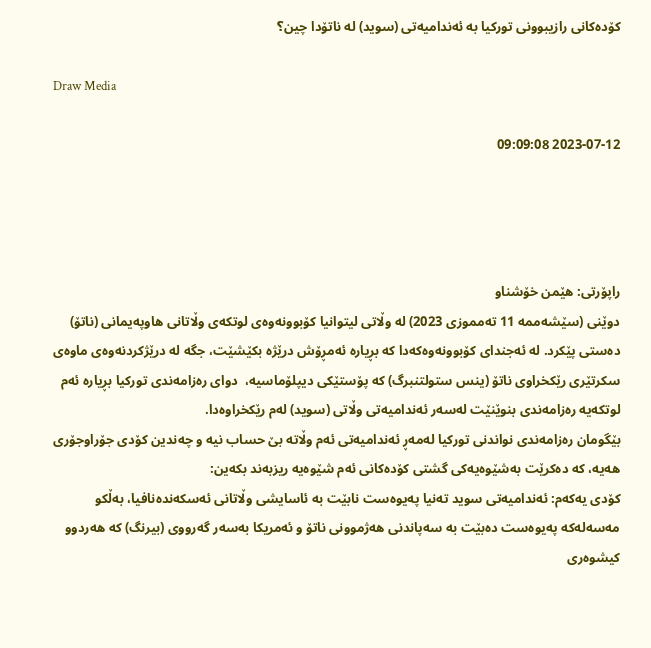كۆده‌كانی رازیبوونی توركیا به‌ ئه‌ندامیه‌تی (سوید) له‌ ناتۆدا چین؟

Draw Media

2023-07-12 09:09:08




راپۆرتی: هێمن خۆشناو
دوێنی (سێشه‌ممه‌ 11 ته‌مموزی 2023) له‌ وڵاتی لیتوانیا كۆبوونه‌وه‌ی لوتكه‌ی وڵاتانی هاوپه‌یمانی (ناتۆ) ده‌ستی پێكرد. له‌ ئه‌جندای كۆبوونه‌وه‌كه‌دا كه‌ بڕیاره‌ ئه‌مڕۆش درێژه‌ بكێشێت، جگه‌ له‌ درێژكردنه‌وه‌ی ماوه‌ی سكرتێری رێكخراوی ناتۆ (ینس ستولتنبرگ) كه‌ پۆستێكی دیپلۆماسیه‌،  دوای ره‌زامه‌ندی توركیا بڕیاره‌ ئه‌م لوتكه‌یه‌ ره‌زامه‌ندی بنوێنێت له‌سه‌ر ئه‌ندامیه‌تی وڵاتی (سوید) له‌م رێكخراوه‌دا.
بێگومان ره‌زامه‌ندی نواندنی توركیا له‌مه‌ڕ ئه‌ندامیه‌تی ئه‌م وڵاته‌ بێ حساب نیه‌ و چه‌ندین كۆدی جۆراوجۆری هه‌یه‌، كه‌ ده‌كرێت به‌شێوه‌یه‌كی گشتی كۆده‌كانی ئه‌م شێوه‌یه‌ ریزبه‌ند بكه‌ین:
كۆدی یه‌كه‌م: ئه‌ندامیه‌تی سوید ته‌نیا په‌یوه‌ست نابێت‌ به‌ ئاسایشی وڵاتانی ئه‌سكه‌نده‌نافیا، به‌ڵكو مه‌سه‌له‌كه‌ په‌یوه‌ست ده‌بێت به‌ سه‌پاندنی هه‌ژموونی ناتۆ و ئه‌مریكا به‌سه‌ر گه‌رووی (بیرنگ) كه‌ هه‌ردوو كیشوه‌ری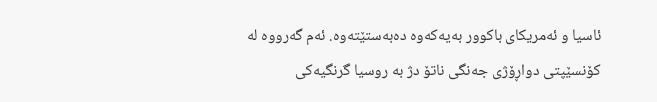ئاسیا و ئه‌مریكای باكوور به‌یه‌كه‌وه‌ ده‌به‌ستێته‌وه‌. ئه‌م گه‌رووه‌ له‌ كۆنسێپتی دواڕۆژی جه‌نگی ناتۆ دژ به‌ روسیا گرنگیه‌كی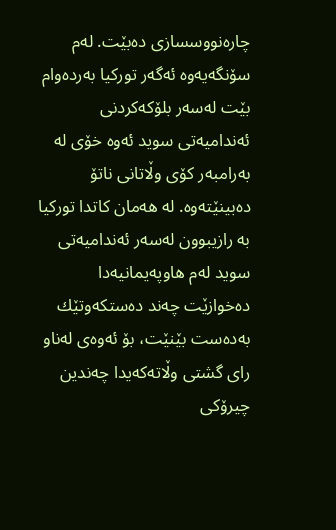چاره‌نووسسازی ده‌بێت. له‌م سۆنگه‌یه‌وه‌ ئه‌گه‌ر توركیا به‌رده‌وام بێت له‌سه‌ر بلۆكه‌كردنی ئه‌ندامیه‌تی سوید ئه‌وه‌ خۆی له‌ به‌رامبه‌ر كۆی وڵاتانی ناتۆ ده‌بینێته‌وه‌. له‌ هه‌مان كاتدا توركیا به‌ رازیبوون له‌سه‌ر ئه‌ندامیه‌تی سوید له‌م هاوپه‌یمانیه‌دا ده‌خوازێت چه‌ند ده‌ستكه‌وتێك به‌ده‌ست بێنێت، بۆ ئه‌وه‌ی له‌ناو رای گشتی وڵاته‌كه‌یدا چه‌ندین چیرۆكی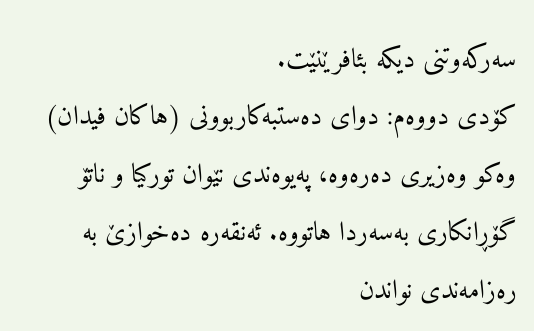سه‌ركه‌وتنی دیكه‌ بئافرێنێت.
كۆدی دووه‌م: دوای ده‌ستبه‌كاربوونی (هاكان فیدان) وه‌كو وه‌زیری ده‌ره‌وه‌، په‌یوه‌ندی نێوان توركیا و ناتۆ گۆڕانكاری به‌سه‌ردا هاتووه‌. ئه‌نقه‌ره‌ ده‌خوازێ به‌ ره‌زامه‌ندی نواندن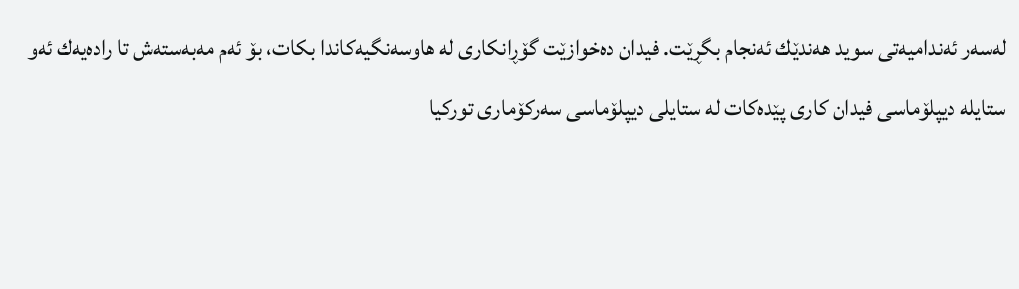له‌سه‌ر ئه‌ندامیه‌تی سوید هه‌ندێك ئه‌نجام بگڕێت. فیدان ده‌خوازێت گۆڕانكاری له‌ هاوسه‌نگیه‌كاندا بكات، بۆ ئه‌م مه‌به‌سته‌ش تا راده‌یه‌ك ئه‌و ستایله‌ دیپلۆماسی فیدان كاری پێده‌كات له‌ ستایلی دیپلۆماسی سه‌ركۆماری توركیا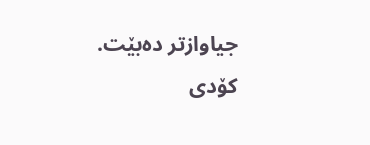جیاوازتر ده‌بێت.
كۆدی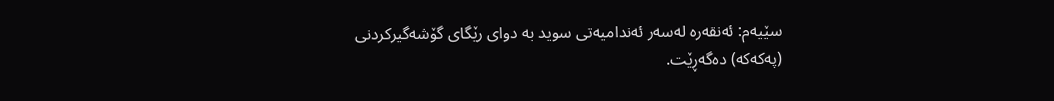سێیه‌م: ئه‌نقه‌ره‌ له‌سه‌ر ئه‌ندامیه‌تی سوید به‌ دوای‌ رێگای گۆشه‌گیركردنی (په‌كه‌كه‌) ده‌گه‌ڕێت.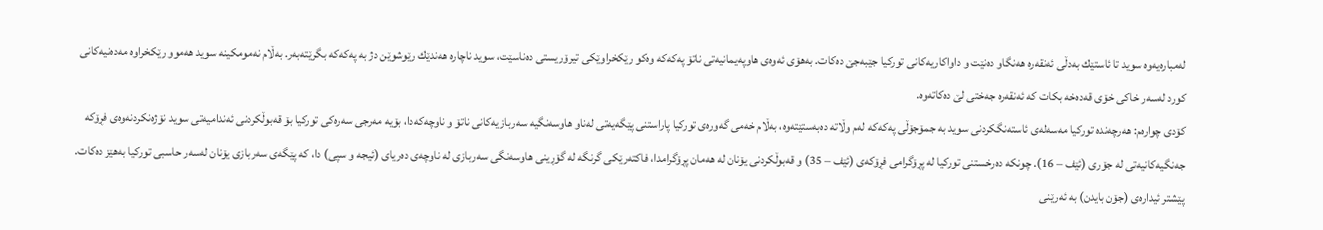له‌مباره‌یه‌وه‌ سوید تا ئاستێك به‌دڵی ئه‌نقه‌ره‌ هه‌نگاو ده‌نێت و داواكاریه‌كانی توركیا جێبه‌جێ ده‌كات. به‌هۆی ئه‌وه‌ی هاوپه‌یمانیه‌تی ناتۆ په‌كه‌كه‌ وه‌كو رێكخراوێكی تیرۆریستی ده‌ناسێت، سو‌ید ناچاره‌ هه‌ندێك رێوشوێن دژ به‌ په‌كه‌كه‌ بگرێته‌به‌ر. به‌ڵام نه‌مومكینه‌ سوید هه‌موو رێكخراوه‌ مه‌ده‌نیه‌كانی كورد له‌سه‌ر خاكی خۆی قه‌ده‌خه‌ بكات كه‌ ئه‌نقه‌ره‌ جه‌ختی لێ ده‌كاته‌وه‌.
كۆدی چواره‌م: هه‌رچه‌نده‌ توركیا مه‌سه‌له‌ی ئاسته‌نگكردنی سوید به‌ جمۆجۆڵی په‌كه‌كه‌ له‌م وڵاته‌ ده‌به‌ستێته‌وه‌، به‌ڵام خه‌می گه‌وره‌ی توركیا پاراستنی پێگه‌یه‌تی له‌ناو هاوسه‌نگیه‌ سه‌ربازیه‌كانی ناتۆ و ناوچه‌كه‌دا، بۆیه‌ مه‌رجی سه‌ره‌كی توركیا بۆ قه‌بوڵكردنی ئه‌ندامیه‌تی سوید نۆژه‌نكردنه‌وه‌ی فڕۆكه‌ جه‌نگیه‌كانیه‌تی له‌ جۆری (ئێف – 16). چونكه‌ ده‌رخستنی توركیا له‌ پڕۆگرامی فڕۆكه‌ی (ئێف – 35) و قه‌بوڵكردنی یۆنان له‌ هه‌مان پڕۆگرامدا، فاكته‌رێكی گرنگه‌ له‌ گۆڕینی هاوسه‌نگی سه‌ربازی له‌ ناوچه‌ی ده‌ریای (ئیجه‌ و سپی) دا، كه‌ پێگه‌ی سه‌ربازی یۆنان له‌سه‌ر حاسبی توركیا به‌هێز ده‌كات. پێشتر ئیداره‌ی (جۆن بایدن) به‌ ئه‌رێنی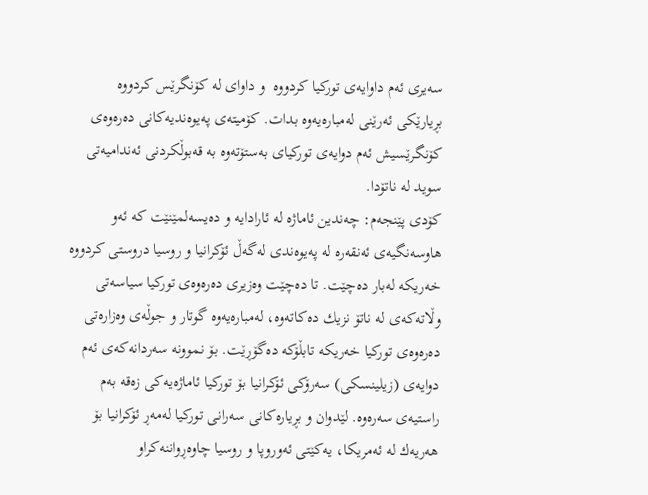سه‌یری ئه‌م داوایه‌ی توركیا كردووه‌  و داوای له‌ كۆنگرێس كردووه‌ بڕیارێكی ئه‌رێنی له‌مباره‌یه‌وه‌ بدات. كۆمیته‌ی په‌یوه‌ندیه‌كانی ده‌ره‌وه‌ی كۆنگرێسیش ئه‌م دوایه‌ی توركیای به‌ستۆته‌وه‌ به‌ قه‌بوڵكردنی ئه‌ندامیه‌تی سوید له‌ ناتۆدا.
كۆدی پێنجه‌م: چه‌ندین ئاماژه‌ له‌ ئارادایه‌ و ده‌یسه‌لمێنێت كه‌ ئه‌و هاوسه‌نگیه‌ی ئه‌نقه‌ره‌ له‌ په‌یوه‌ندی له‌گه‌ڵ ئۆكرانیا و روسیا دروستی كردووه‌ خه‌ریكه‌ له‌بار ده‌چێت. تا ده‌چێت وه‌زیری ده‌ره‌وه‌ی توركیا سیاسه‌تی وڵاته‌كه‌ی له‌ ناتۆ نزیك ده‌كاته‌وه‌، له‌مباره‌یه‌وه‌ گوتار و جوڵه‌ی وه‌زاره‌تی ده‌ره‌وه‌ی توركیا خه‌ریكه‌ تابڵۆكه‌ ده‌گۆڕێت. بۆ نموونه‌ سه‌ردانه‌كه‌ی ئه‌م دوایه‌ی (زیلینسكی) سه‌رۆكی ئۆكرانیا بۆ توركیا ئاماژه‌یه‌كی زه‌قه‌ به‌م راستیه‌ی سه‌ره‌وه‌. لێدوان و بڕیاره‌كانی سه‌رانی توركیا له‌مه‌ڕ ئۆكرانیا بۆ هه‌ریه‌ك له‌ ئه‌مریكا، یه‌كێتی ئه‌وروپا و روسیا چاوه‌ڕواننه‌كراو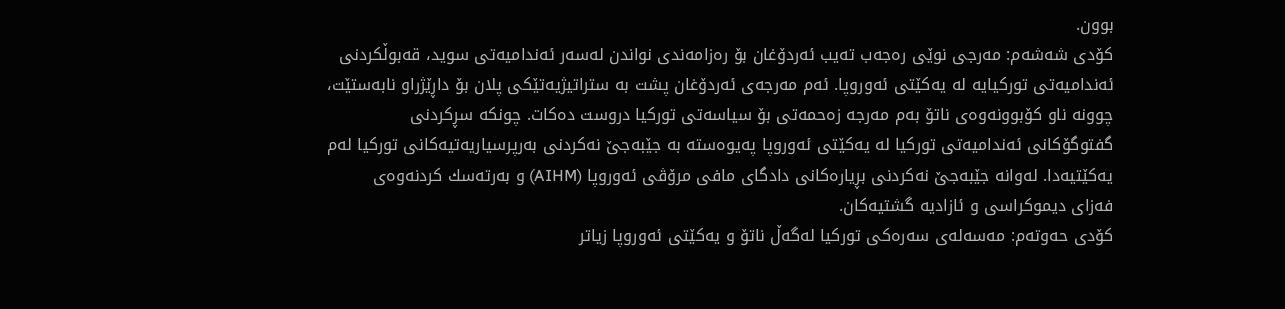بوون.
كۆدی شه‌شه‌م: مه‌رجی نوێی ره‌جه‌ب ته‌یب ئه‌ردۆغان بۆ ره‌زامه‌ندی نواندن له‌سه‌ر ئه‌ندامیه‌تی سوید، قه‌بوڵكردنی ئه‌ندامیه‌تی توركیایه‌ له‌ یه‌كێتی ئه‌وروپا. ئه‌م مه‌رجه‌ی ئه‌ردۆغان پشت به‌ ستراتیژیه‌تێكی پلان بۆ داڕێژراو نابه‌ستێت، چوونه‌ ناو كۆبوونه‌وه‌ی ناتۆ به‌م مه‌رجه‌ زه‌حمه‌تی بۆ سیاسه‌تی توركیا دروست ده‌كات. چونكه‌ سڕكردنی گفتوگۆكانی ئه‌ندامیه‌تی توركیا له‌ یه‌كێتی ئه‌وروپا په‌یوه‌سته‌ به‌ جێبه‌جێ نه‌كردنی به‌رپرسیاریه‌تیه‌كانی توركیا‌ له‌م یه‌كێتیه‌دا. له‌وانه‌ جێبه‌جێ نه‌كردنی بڕیاره‌كانی دادگای مافی مرۆڤی ئه‌وروپا (AIHM) و به‌رته‌سك كردنه‌وه‌ی فه‌زای دیموكراسی و ئازادیه‌ گشتیه‌كان.
كۆدی حه‌وته‌م: مه‌سه‌له‌ی سه‌ره‌كی توركیا له‌گه‌ڵ ناتۆ و یه‌كێتی ئه‌وروپا زیاتر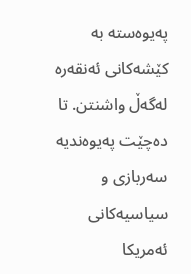په‌یوه‌سته‌ به‌ كێشه‌كانی ئه‌نقه‌ره‌ له‌گه‌ڵ واشنتن. تا ده‌چێت په‌یوه‌ندیه‌ سه‌ربازی و سیاسیه‌كانی ئه‌مریكا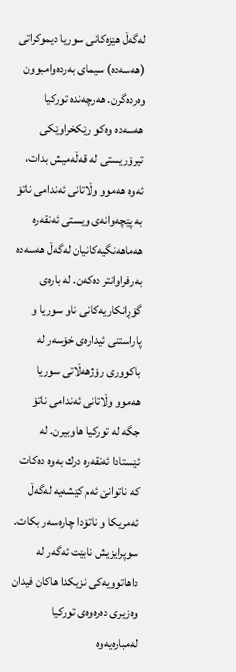له‌گه‌ڵ هێزه‌كانی سوریا دیموكراتی (هه‌سه‌ده‌) سیمای به‌رده‌وامبوون وه‌رده‌گرن. هه‌رچه‌نده‌ توركیا هه‌سه‌ده‌ وه‌كو رێكخراوێكی تیرۆریستی له‌ قه‌ڵه‌میش بدات، ئه‌وه‌ هه‌موو وڵاتانی ئه‌ندامی ناتۆ به‌ پێچه‌وانه‌ی ویستی ئه‌نقه‌ره‌ هه‌ماهه‌نگیه‌كانیان له‌گه‌ڵ هه‌سه‌ده‌ به‌رفراوانتر ده‌كه‌ن. له‌ باره‌ی گۆڕانكاریه‌كانی ناو سوریا و پاراستنی ئیداره‌ی خۆسه‌ر له‌ باكووری رۆژهه‌ڵاتی سوریا هه‌موو وڵاتانی ئه‌ندامی ناتۆ جگه‌ له‌ توركیا هاوبیرن. له‌ ئێستادا ئه‌نقه‌ره‌ درك به‌وه‌ ده‌كات كه‌ ناتوانێ ئه‌م كێشه‌یه‌ له‌گه‌ڵ ئه‌مریكا و ناتۆدا چاره‌سه‌ر بكات. سوپرایزیش نابێت ئه‌گه‌ر له‌ داهاتوویه‌كی نزیكدا هاكان فیدان وه‌زیری ده‌ره‌وه‌ی توركیا له‌مباره‌یه‌وه‌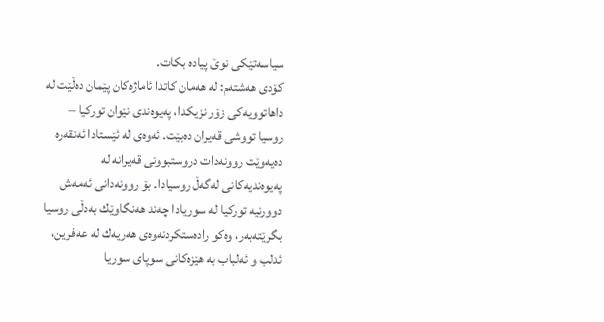سیاسه‌تێكی نوێ پیاده‌ بكات.
كۆدی هه‌شته‌م: له‌ هه‌مان كاتدا ئاماژه‌كان پێمان ده‌ڵێت له‌ داهاتوویه‌كی زۆر نزیكدا، په‌یوه‌ندی نێوان توركیا – روسیا تووشی قه‌یران ده‌بێت. ئه‌وه‌ی له‌ ئێستادا ئه‌نقه‌ره‌ ده‌یه‌وێت روونه‌دات دروستبوونی قه‌یرانه‌ له‌ په‌یوه‌ندیه‌كانی له‌گه‌ڵ روسیادا. بۆ روونه‌دانی ئه‌مه‌ش دوورنیه‌ توركیا له‌ سوریادا چه‌ند هه‌نگاوێك به‌دڵی روسیا بگرێته‌به‌ر، وه‌كو راده‌ستكردنه‌وه‌ی‌ هه‌ریه‌ك له‌ عه‌فرین، ئدلب و ئه‌لباب به‌ هێزه‌كانی سوپای سوریا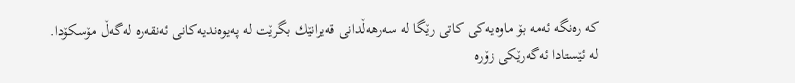كه‌ ره‌نگه‌ ئه‌مه‌ بۆ ماوه‌یه‌كی كاتی رێگا له‌ سه‌رهه‌ڵدانی قه‌یرانێك بگرێت له‌ په‌یوه‌ندیه‌كانی ئه‌نقه‌ره‌ له‌گه‌ڵ مۆسكۆدا.
له‌ ئێستادا ئه‌گه‌رێكی زۆره‌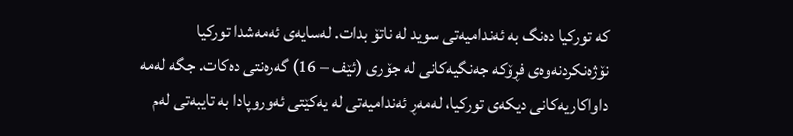كه‌ توركیا ده‌نگ به‌ ئه‌ندامیه‌تی سوید له‌ ناتۆ بدات. له‌سایه‌ی ئه‌مه‌شدا توركیا نۆژه‌نكردنه‌وه‌ی فڕۆكه‌ جه‌نگیه‌كانی له‌ جۆری (ئێف – 16) گه‌ره‌نتی ده‌كات. جگه‌ له‌مه‌ داواكاریه‌كانی دیكه‌ی توركیا، له‌مه‌ڕ ئه‌ندامیه‌تی له‌ یه‌كێتی ئه‌وروپادا به‌ تایبه‌تی له‌م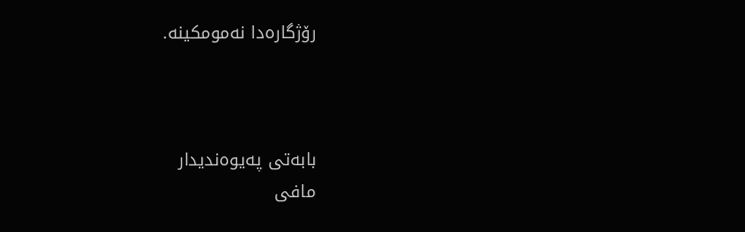رۆژگاره‌دا نه‌مومكینه.



بابه‌تی په‌یوه‌ندیدار
مافی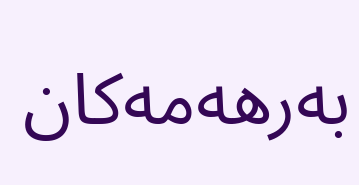به‌رهه‌مه‌كان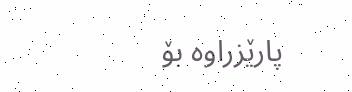پارێزراوه‌ بۆ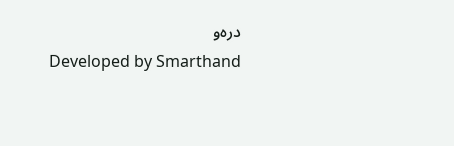دره‌و
Developed by Smarthand